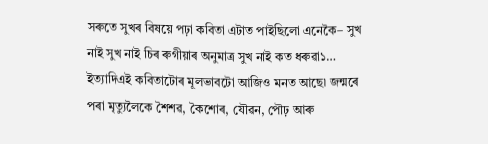সৰুতে সুখৰ বিষয়ে পঢ়া কবিতা এটাত পাইছিলো এনেকৈ– সুখ নাই সুখ নাই চিৰ ৰুগীয়াৰ অনুমাত্ৰ সুখ নাই কত ধৰুৱা১… ইত্যাদিএই কবিতাটোৰ মূলভাবটো আজিও মনত আছে৷ জন্মৰে পৰা মৃত্যুলৈকে শৈশৱ, কৈশোৰ, যৌৱন, পৌঢ় আৰু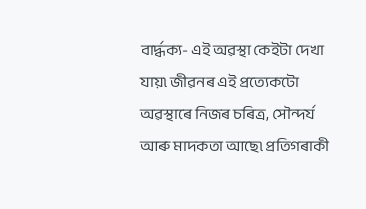বাৰ্দ্ধক্য- এই অৱস্থা কেইটা দেখা যায়৷ জীৱনৰ এই প্ৰত্যেকটো অৱস্থাৰে নিজৰ চৰিত্ৰ, সৌন্দৰ্য আৰু মাদকতা আছে৷ প্ৰতিগৰাকী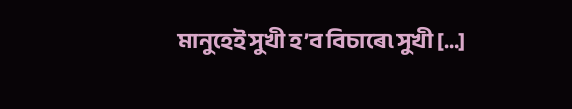মানুহেই সুখী হ’ব বিচাৰে৷ সুখী […]